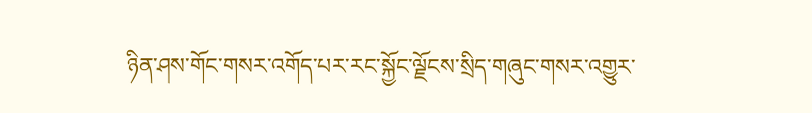ཉིན་ཤས་གོང་གསར་འགོད་པར་རང་སྐྱོང་ལྗོངས་སྲིད་གཞུང་གསར་འགྱུར་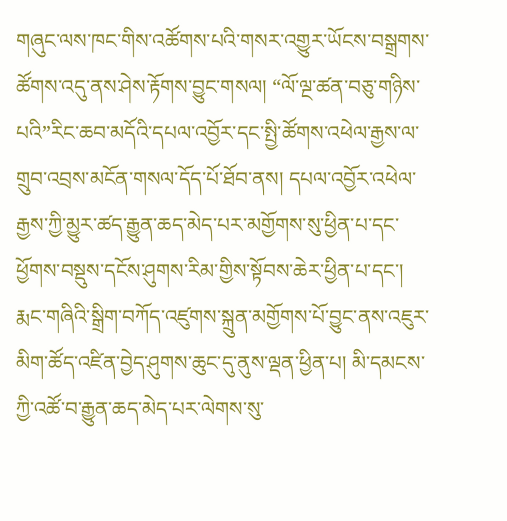གཞུང་ལས་ཁང་གིས་འཚོགས་པའི་གསར་འགྱུར་ཡོངས་བསྒྲགས་ཚོགས་འདུ་ནས་ཤེས་རྟོགས་བྱུང་གསལ། “ལོ་ལྔ་ཚན་བཅུ་གཉིས་པའི”རིང་ཆབ་མདོའི་དཔལ་འབྱོར་དང་སྤྱི་ཚོགས་འཕེལ་རྒྱས་ལ་གྲུབ་འབྲས་མངོན་གསལ་དོད་པོ་ཐོབ་ནས། དཔལ་འབྱོར་འཕེལ་རྒྱས་ཀྱི་མྱུར་ཚད་རྒྱུན་ཆད་མེད་པར་མགྱོགས་སུ་ཕྱིན་པ་དང་ཕྱོགས་བསྡུས་དངོས་ཤུགས་རིམ་གྱིས་སྟོབས་ཆེར་ཕྱིན་པ་དང་། རྨང་གཞིའི་སྒྲིག་བཀོད་འཛུགས་སྐྲུན་མགྱོགས་པོ་བྱུང་ནས་འཇུར་མིག་ཚོད་འཛིན་བྱེད་ཤུགས་ཆུང་དུ་ནུས་ལྡན་ཕྱིན་པ། མི་དམངས་ཀྱི་འཚོ་བ་རྒྱུན་ཆད་མེད་པར་ལེགས་སུ་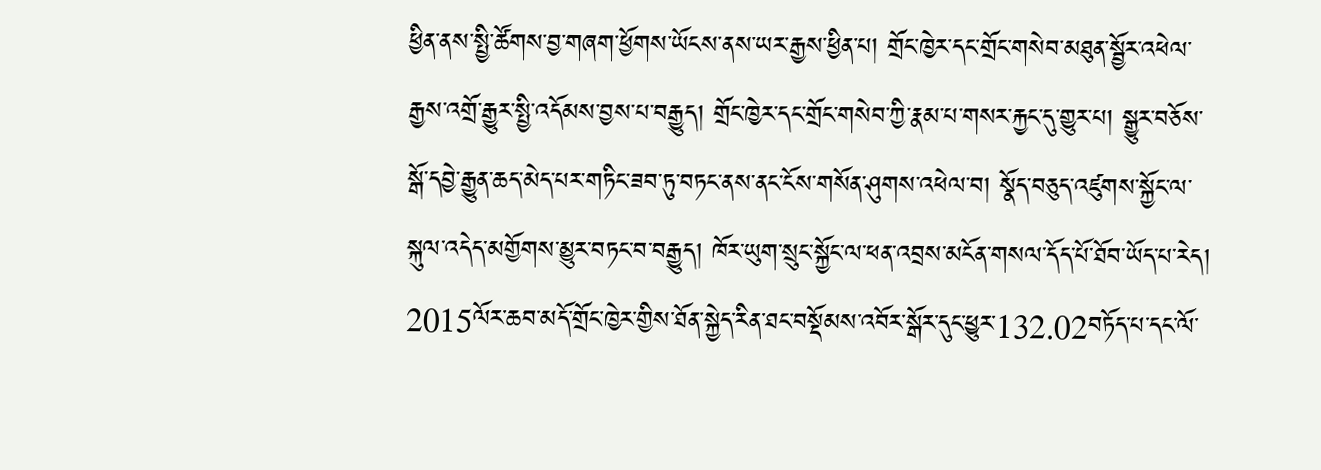ཕྱིན་ནས་སྤྱི་ཚོགས་བྱ་གཞག་ཕྱོགས་ཡོངས་ནས་ཡར་རྒྱས་ཕྱིན་པ། གྲོང་ཁྱེར་དང་གྲོང་གསེབ་མཐུན་སྦྱོར་འཕེལ་རྒྱས་འགྲོ་རྒྱུར་སྤྱི་འདོམས་བྱས་པ་བརྒྱུད། གྲོང་ཁྱེར་དང་གྲོང་གསེབ་ཀྱི་རྣམ་པ་གསར་རྐྱང་དུ་གྱུར་པ། སྒྱུར་བཅོས་སྒོ་དབྱེ་རྒྱུན་ཆད་མེད་པར་གཏིང་ཟབ་ཏུ་བཏང་ནས་ནང་ངོས་གསོན་ཤུགས་འཕེལ་བ། སྣོད་བཅུད་འཛུགས་སྐྱོང་ལ་སྐུལ་འདེད་མགྱོགས་མྱུར་བཏང་བ་བརྒྱུད། ཁོར་ཡུག་སྲུང་སྐྱོང་ལ་ཕན་འབྲས་མངོན་གསལ་དོད་པོ་ཐོབ་ཡོད་པ་རེད།
2015ལོར་ཆབ་མདོ་གྲོང་ཁྱེར་གྱིས་ཐོན་སྐྱེད་རིན་ཐང་བསྡོམས་འབོར་སྒོར་དུང་ཕྱུར་132.02བཏོད་པ་དང་ལོ་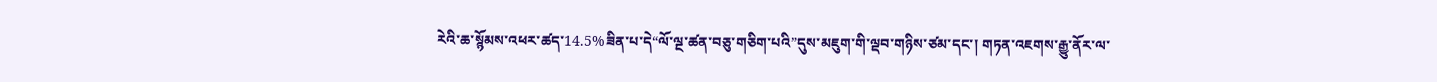རེའི་ཆ་སྙོམས་འཕར་ཚད་14.5%ཟིན་པ་དེ“ལོ་ལྔ་ཚན་བཅུ་གཅིག་པའི”དུས་མཇུག་གི་ལྡབ་གཉིས་ཙམ་དང་། གཏན་འཇགས་རྒྱུ་ནོར་ལ་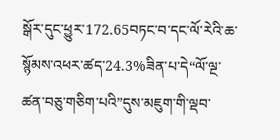སྒོར་དུང་ཕྱུར་172.65བཏང་བ་དང་ལོ་རེའི་ཆ་སྙོམས་འཕར་ཚད་24.3%ཟིན་པ་དེ“ལོ་ལྔ་ཚན་བཅུ་གཅིག་པའི”དུས་མཇུག་གི་ལྡབ་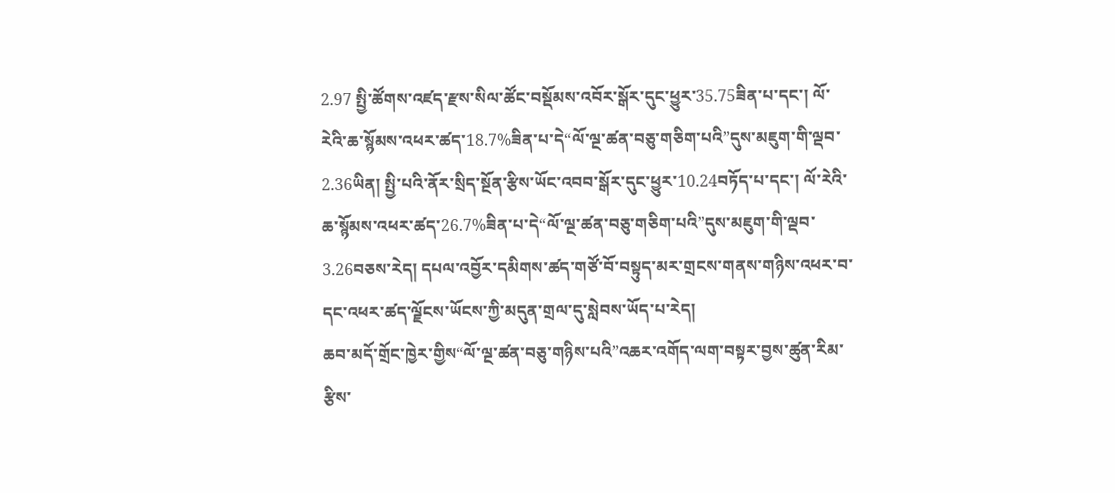2.97 སྤྱི་ཚོགས་འཛད་རྫས་སིལ་ཚོང་བསྡོམས་འབོར་སྒོར་དུང་ཕྱུར་35.75ཟིན་པ་དང་། ལོ་རེའི་ཆ་སྙོམས་འཕར་ཚད་18.7%ཟིན་པ་དེ“ལོ་ལྔ་ཚན་བཅུ་གཅིག་པའི”དུས་མཇུག་གི་ལྡབ་2.36ཡིན། སྤྱི་པའི་ནོར་སྲིད་སྔོན་རྩིས་ཡོང་འབབ་སྒོར་དུང་ཕྱུར་10.24བཏོད་པ་དང་། ལོ་རེའི་ཆ་སྙོམས་འཕར་ཚད་26.7%ཟིན་པ་དེ“ལོ་ལྔ་ཚན་བཅུ་གཅིག་པའི”དུས་མཇུག་གི་ལྡབ་3.26བཅས་རེད། དཔལ་འབྱོར་དམིགས་ཚད་གཙོ་བོ་བསྟུད་མར་གྲངས་གནས་གཉིས་འཕར་བ་དང་འཕར་ཚད་ལྗོངས་ཡོངས་ཀྱི་མདུན་གྲལ་དུ་སླེབས་ཡོད་པ་རེད།
ཆབ་མདོ་གྲོང་ཁྱེར་གྱིས“ལོ་ལྔ་ཚན་བཅུ་གཉིས་པའི”འཆར་འགོད་ལག་བསྟར་བྱས་ཚུན་རིམ་རྩིས་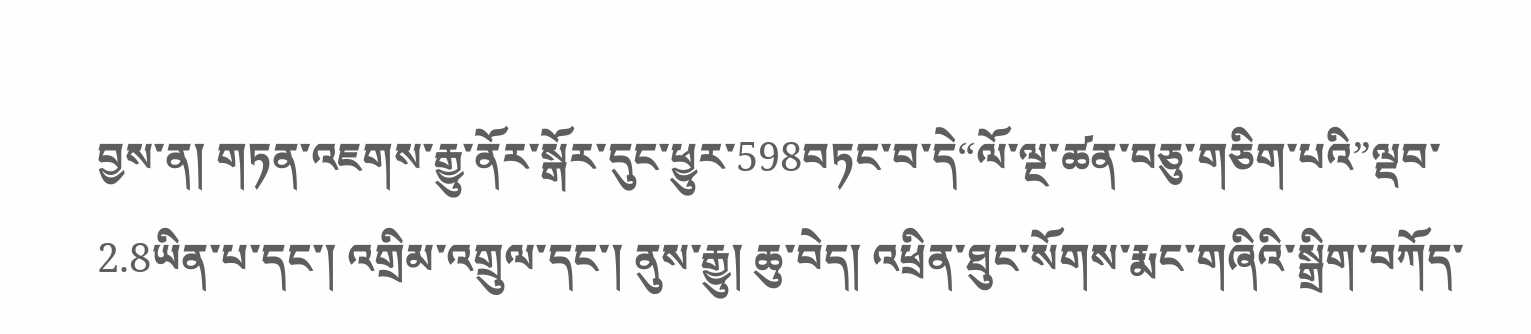བྱས་ན། གཏན་འཇགས་རྒྱུ་ནོར་སྒོར་དུང་ཕྱུར་598བཏང་བ་དེ“ལོ་ལྔ་ཚན་བཅུ་གཅིག་པའི”ལྡབ་2.8ཡིན་པ་དང་། འགྲིམ་འགྲུལ་དང་། ནུས་རྒྱུ། ཆུ་བེད། འཕྲིན་ཐུང་སོགས་རྨང་གཞིའི་སྒྲིག་བཀོད་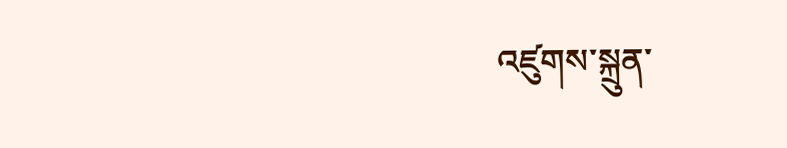འཛུགས་སྐྲུན་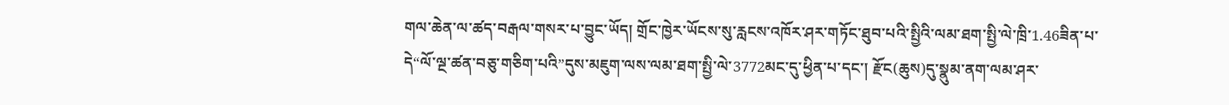གལ་ཆེན་ལ་ཚད་བརྒལ་གསར་པ་བྱུང་ཡོད། གྲོང་ཁྱེར་ཡོངས་སུ་རླངས་འཁོར་ཤར་གཏོང་ཐུབ་པའི་སྤྱིའི་ལམ་ཐག་སྤྱི་ལེ་ཁྲི་1.46ཟིན་པ་དེ“ལོ་ལྔ་ཚན་བཅུ་གཅིག་པའི”དུས་མཇུག་ལས་ལམ་ཐག་སྤྱི་ལེ་3772མང་དུ་ཕྱིན་པ་དང་། རྫོང(ཆུས)དུ་སྣུམ་ནག་ལམ་ཤར་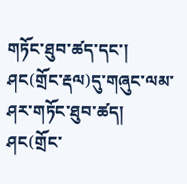གཏོང་ཐུབ་ཚད་དང་། ཤང(གྲོང་རྡལ)དུ་གཞུང་ལམ་ཤར་གཏོང་ཐུབ་ཚད། ཤང(གྲོང་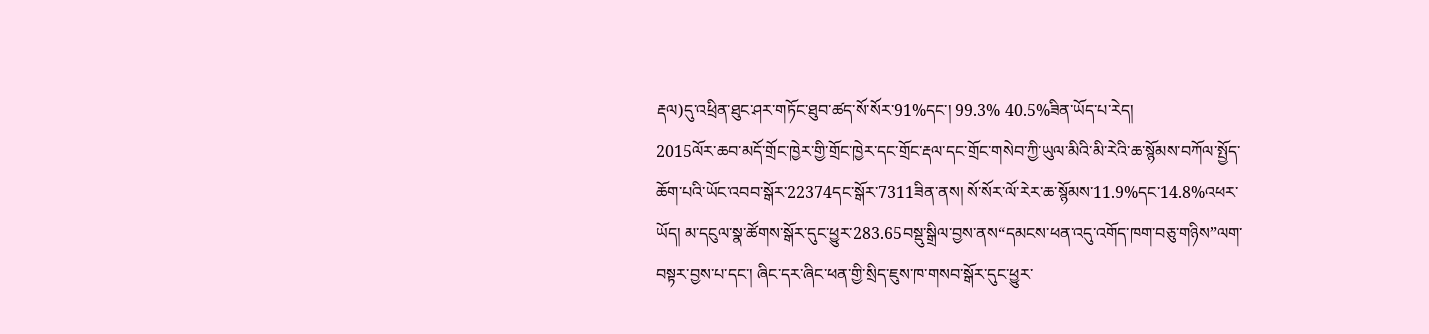རྡལ)དུ་འཕྲིན་ཐུང་ཤར་གཏོང་ཐུབ་ཚད་སོ་སོར་91%དང་། 99.3% 40.5%ཟིན་ཡོད་པ་རེད།
2015ལོར་ཆབ་མདོ་གྲོང་ཁྱེར་གྱི་གྲོང་ཁྱེར་དང་གྲོང་རྡལ་དང་གྲོང་གསེབ་ཀྱི་ཡུལ་མིའི་མི་རེའི་ཆ་སྙོམས་བཀོལ་སྤྱོད་ཆོག་པའི་ཡོང་འབབ་སྒོར་22374དང་སྒོར་7311ཟིན་ནས། སོ་སོར་ལོ་རེར་ཆ་སྙོམས་11.9%དང་14.8%འཕར་ཡོད། མ་དངུལ་སྣ་ཚོགས་སྒོར་དུང་ཕྱུར་283.65བསྡུ་སྒྲིལ་བྱས་ནས“དམངས་ཕན་འདུ་འགོད་ཁག་བཅུ་གཉིས”ལག་བསྟར་བྱས་པ་དང་། ཞིང་དར་ཞིང་ཕན་གྱི་སྲིད་ཇུས་ཁ་གསབ་སྒོར་དུང་ཕྱུར་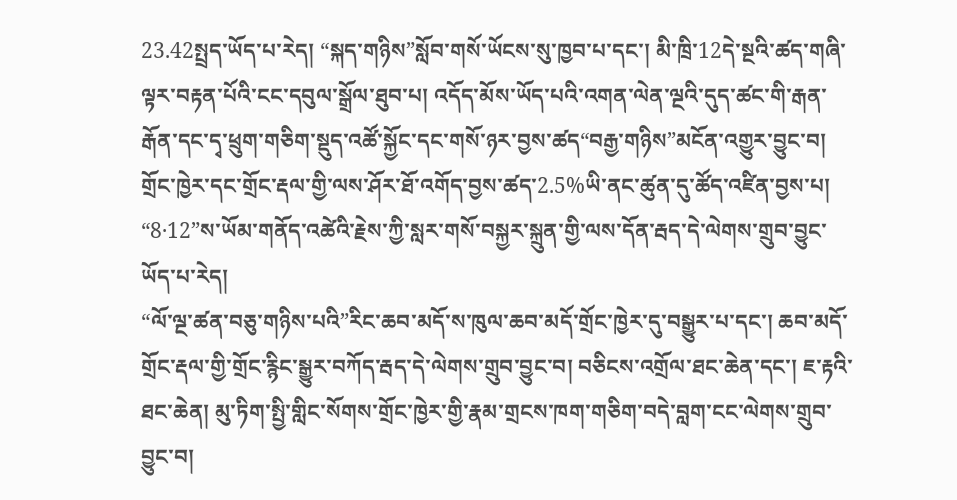23.42སྤྲད་ཡོད་པ་རེད། “སྐད་གཉིས”སློབ་གསོ་ཡོངས་སུ་ཁྱབ་པ་དང་། མི་ཁྲི་12དེ་སྔའི་ཚད་གཞི་ལྟར་བརྟན་པོའི་ངང་དབུལ་སྒྲོལ་ཐུབ་པ། འདོད་མོས་ཡོད་པའི་འགན་ལེན་ལྔའི་དུད་ཚང་གི་རྒན་རྒོན་དང་དྭ་ཕྲུག་གཅིག་སྡུད་འཚོ་སྐྱོང་དང་གསོ་ཉར་བྱས་ཚད“བརྒྱ་གཉིས”མངོན་འགྱུར་བྱུང་བ། གྲོང་ཁྱེར་དང་གྲོང་རྡལ་གྱི་ལས་ཤོར་ཐོ་འགོད་བྱས་ཚད་2.5%ཡི་ནང་ཚུན་དུ་ཚོད་འཛིན་བྱས་པ། “8·12”ས་ཡོམ་གནོད་འཚེའི་རྗེས་ཀྱི་སླར་གསོ་བསྐྱར་སྐྲུན་གྱི་ལས་དོན་རྦད་དེ་ལེགས་གྲུབ་བྱུང་ཡོད་པ་རེད།
“ལོ་ལྔ་ཚན་བཅུ་གཉིས་པའི”རིང་ཆབ་མདོ་ས་ཁུལ་ཆབ་མདོ་གྲོང་ཁྱེར་དུ་བསྒྱུར་པ་དང་། ཆབ་མདོ་གྲོང་རྡལ་གྱི་གྲོང་རྙིང་སྒྱུར་བཀོད་རྦད་དེ་ལེགས་གྲུབ་བྱུང་བ། བཅིངས་འགྲོལ་ཐང་ཆེན་དང་། ཇ་རྟའི་ཐང་ཆེན། མུ་ཏིག་སྤྱི་གླིང་སོགས་གྲོང་ཁྱེར་གྱི་རྣམ་གྲངས་ཁག་གཅིག་བདེ་བླག་ངང་ལེགས་གྲུབ་བྱུང་བ།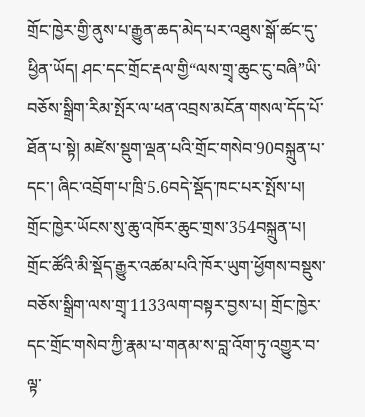གྲོང་ཁྱེར་གྱི་ནུས་པ་རྒྱུན་ཆད་མེད་པར་འཐུས་སྒོ་ཚང་དུ་ཕྱིན་ཡོད། ཤང་དང་གྲོང་རྡལ་གྱི“ལས་གྲྭ་ཆུང་ངུ་བཞི”ཡི་བཅོས་སྒྲིག་རིམ་སྤོར་ལ་ཕན་འབྲས་མངོན་གསལ་དོད་པོ་ཐོན་པ་སྟེ། མཛེས་སྡུག་ལྡན་པའི་གྲོང་གསེབ་90བསྐྲུན་པ་དང་། ཞིང་འབྲོག་པ་ཁྲི་5.6བདེ་སྡོད་ཁང་པར་སྤོས་པ། གྲོང་ཁྱེར་ཡོངས་སུ་ཆུ་འཁོར་ཆུང་གྲས་354བསྐྲུན་པ། གྲོང་ཚོའི་མི་སྡོད་རྒྱུར་འཚམ་པའི་ཁོར་ཡུག་ཕྱོགས་བསྡུས་བཅོས་སྒྲིག་ལས་གྲྭ་1133ལག་བསྟར་བྱས་པ། གྲོང་ཁྱེར་དང་གྲོང་གསེབ་ཀྱི་རྣམ་པ་གནམ་ས་བླ་འོག་ཏུ་འགྱུར་བ་ལྟ་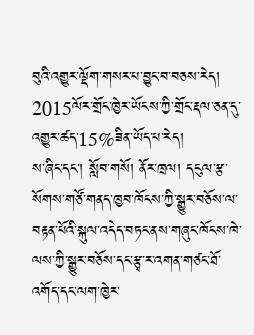བུའི་འགྱུར་ལྡོག་གསར་པ་བྱུང་བ་བཅས་རེད། 2015ལོར་གྲོང་ཁྱེར་ཡོངས་ཀྱི་གྲོང་རྡལ་ཅན་དུ་འགྱུར་ཚད་15%ཟིན་ཡོད་པ་རེད།
ས་ཞིང་དང་། སློབ་གསོ། ནོར་ཁྲལ། དངུལ་རྩ་སོགས་གཙོ་གནད་ཁྱབ་ཁོངས་ཀྱི་སྒྱུར་བཅོས་ལ་བརྟན་པོའི་སྐུལ་འདེད་བཏང་ནས་གཞུང་ཁོངས་ཁེ་ལས་ཀྱི་སྒྱུར་བཅོས་དང་རྩྭ་ར་འགན་གཙང་ཐོ་འགོད་དང་ལག་ཁྱེར་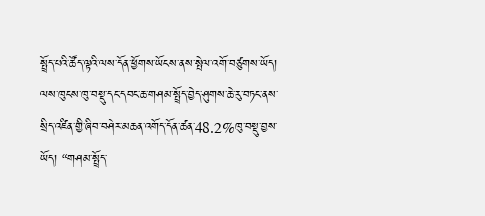སྤྲོད་པའི་ཚོད་ལྟའི་ལས་དོན་ཕྱོགས་ཡོངས་ནས་སྤེལ་འགོ་བཙུགས་ཡོད། ལས་ཁུངས་ཁུ་བསྡུ་དང་དབང་ཆ་གཤམ་སྤྲོད་བྱེད་ཤུགས་ཆེ་རུ་བཏང་ནས་སྲིད་འཛིན་གྱི་ཞིབ་བཤེར་མཆན་འགོད་དོན་ཚན་48.2%ཁུ་བསྡུ་བྱས་ཡོད། “གཤམ་སྤྲོད་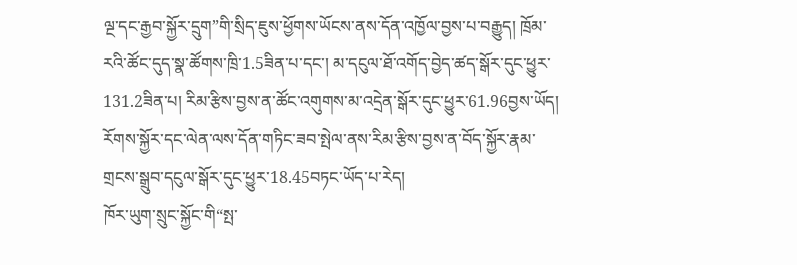ལྔ་དང་རྒྱབ་སྐྱོར་དྲུག”གི་སྲིད་ཇུས་ཕྱོགས་ཡོངས་ནས་དོན་འཁྱོལ་བྱས་པ་བརྒྱུད། ཁྲོམ་རའི་ཚོང་དུད་སྣ་ཚོགས་ཁྲི་1.5ཟིན་པ་དང་། མ་དངུལ་ཐོ་འགོད་བྱེད་ཚད་སྒོར་དུང་ཕྱུར་131.2ཟིན་པ། རིམ་རྩིས་བྱས་ན་ཚོང་འགུགས་མ་འདྲེན་སྒོར་དུང་ཕྱུར་61.96བྱས་ཡོད། རོགས་སྐྱོར་དང་ལེན་ལས་དོན་གཏིང་ཟབ་སྤེལ་ནས་རིམ་རྩིས་བྱས་ན་བོད་སྐྱོར་རྣམ་གྲངས་སྒྲུབ་དངུལ་སྒོར་དུང་ཕྱུར་18.45བཏང་ཡོད་པ་རེད།
ཁོར་ཡུག་སྲུང་སྐྱོང་གི“སྤ་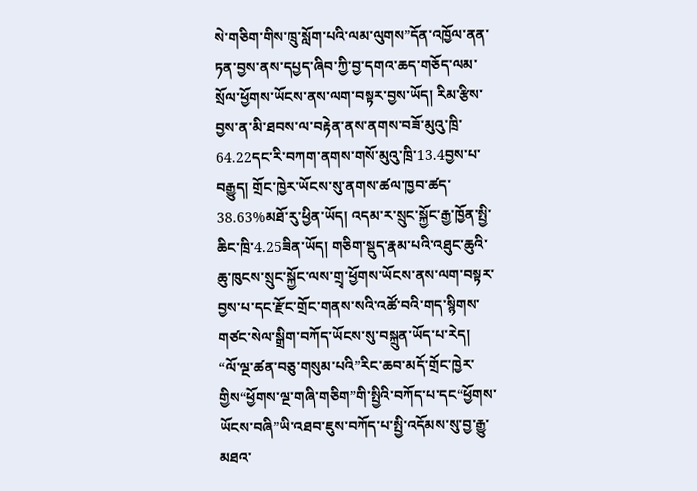སེ་གཅིག་གིས་ཁྲུ་སློག་པའི་ལམ་ལུགས”དོན་འཁྱོལ་ནན་ཏན་བྱས་ནས་དཔྱད་ཞིབ་ཀྱི་བྱ་དགའ་ཆད་གཅོད་ལམ་སྲོལ་ཕྱོགས་ཡོངས་ནས་ལག་བསྟར་བྱས་ཡོད། རིམ་རྩིས་བྱས་ན་མི་ཐབས་ལ་བརྟེན་ནས་ནགས་བཟོ་མུའུ་ཁྲི་64.22དང་རི་བཀག་ནགས་གསོ་མུའུ་ཁྲི་13.4བྱས་པ་བརྒྱུད། གྲོང་ཁྱེར་ཡོངས་སུ་ནགས་ཚལ་ཁྱབ་ཚད་38.63%མཐོ་རུ་ཕྱིན་ཡོད། འདམ་ར་སྲུང་སྐྱོང་རྒྱ་ཁྱོན་སྤྱི་ཆིང་ཁྲི་4.25ཟིན་ཡོད། གཅིག་སྡུད་རྣམ་པའི་འཐུང་ཆུའི་ཆུ་ཁུངས་སྲུང་སྐྱོང་ལས་གྲྭ་ཕྱོགས་ཡོངས་ནས་ལག་བསྟར་བྱས་པ་དང་རྫོང་གྲོང་གནས་སའི་འཚོ་བའི་གད་སྙིགས་གཙང་སེལ་སྒྲིག་བཀོད་ཡོངས་སུ་བསྐྲུན་ཡོད་པ་རེད།
“ལོ་ལྔ་ཚན་བཅུ་གསུམ་པའི”རིང་ཆབ་མདོ་གྲོང་ཁྱེར་གྱིས“ཕྱོགས་ལྔ་གཞི་གཅིག”གི་སྤྱིའི་བཀོད་པ་དང“ཕྱོགས་ཡོངས་བཞི”ཡི་འཐབ་ཇུས་བཀོད་པ་སྤྱི་འདོམས་སུ་བྱ་རྒྱུ་མཐའ་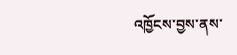འཁྱོངས་བྱས་ནས་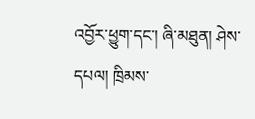འབྱོར་ཕྱུག་དང་། ཞི་མཐུན། ཤེས་དཔལ། ཁྲིམས་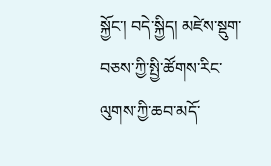སྐྱོང་། བདེ་སྐྱིད། མཛེས་སྡུག་བཅས་ཀྱི་སྤྱི་ཚོགས་རིང་ལུགས་ཀྱི་ཆབ་མདོ་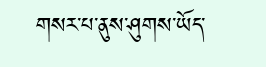གསར་པ་ནུས་ཤུགས་ཡོད་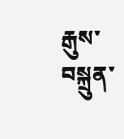རྒུས་བསྐྲུན་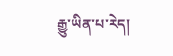རྒྱུ་ཡིན་པ་རེད།